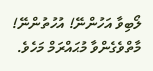ލޯބިވާ އަހުންނޭ! އުހުތުންނޭ! މާތްވެގެންވާ މުޙައްރަމް މަހެވެ.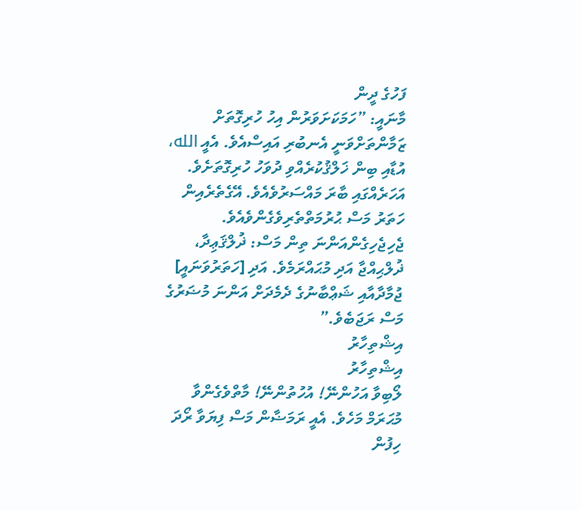ފަހުގެ ދީން
މާނައީ: ”ހަމަކަށަވަރުން އިހު ހުރިގޮތަށް ޒަމާންތަށްވަނީ އެނބުރި އައިސްއެވެ. އެއީ الله، އުޑާއި ބިން ޚަލްޤުކުރެއްވި ދުވަހު ހުރިގޮތަށެވެ. އަހަރެއްގައި ބާރަ މައްސަރުވެއެވެ. އޭގެތެރެއިން ހަތަރު މަސް ޙުރުމަތްތެރިވެގެންވެއެވެ. ޖެހިޖެހިގެންއަންނަ ތިން މަސް: ޛުލްޤަޢިދާ، ޛުލްޙިއްޖާ އަދި މުޙައްރަމެވެ. އަދި [ހަތަރުވަނައީ] ޖުމާދާއާއި ޝަޢްބާނުގެ ދެމެދަށް އަންނަ މުޟަރުގެ މަސް ރަޖަބެވެ.”
އިޝްތިހާރު
އިޝްތިހާރު
ލޯބިވާ އަހުންނޭ! އުހުތުންނޭ! މާތްވެގެންވާ މުޙަރަމް މަހެވެ. އެއީ ރަމަޟާން މަސް ފިޔަވާ ރޯދަ ހިފުން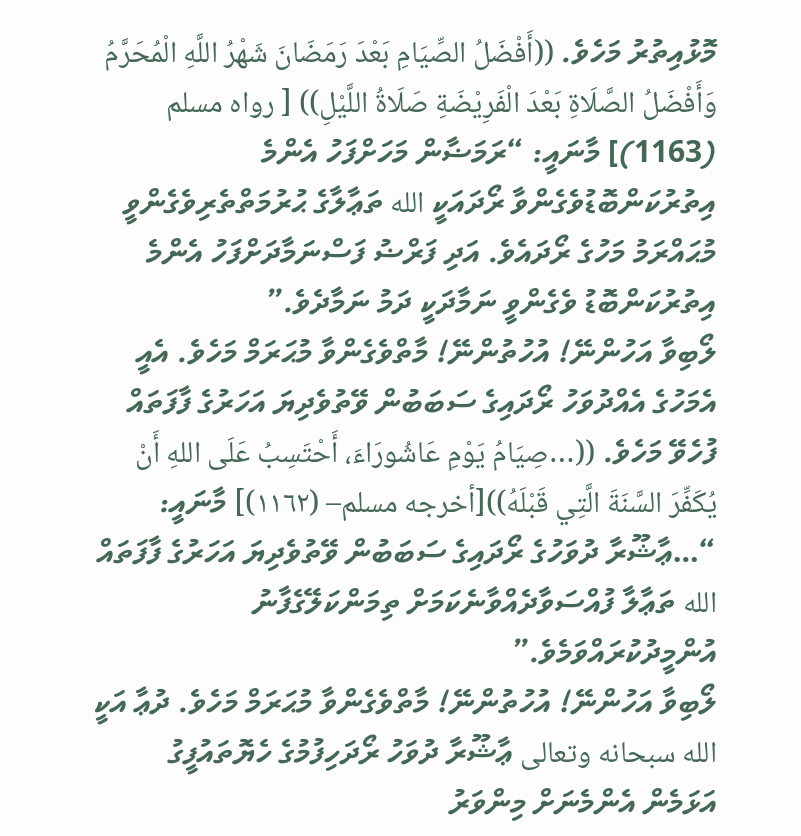މޮޅުއިތުރު މަހެވެ. ((أَفْضَلُ الصِّيَامِ بَعْدَ رَمَضَانَ شَهْرُ اللَّهِ الْمُحَرَّمُ وَأَفْضَلُ الصَّلَاةِ بَعْدَ الْفَرِيْضَةِ صَلَاةُ اللَّيْلِ)) [ رواه مسلم (1163)] މާނައީ: “ރަމަޟާން މަހަށްފަހު އެންމެ އިތުރުކަންބޮޑުވެގެންވާ ރޯދައަކީ الله ތަޢާލާގެ ޙުރުމަތްތެރިވެގެންވީ މުޙައްރަމު މަހުގެ ރޯދައެވެ. އަދި ފަރްޟު ފަސްނަމާދަށްފަހު އެންމެ އިތުރުކަންބޮޑު ވެގެންވީ ނަމާދަކީ ދަމު ނަމާދެވެ.”
ލޯބިވާ އަހުންނޭ! އުހުތުންނޭ! މާތްވެގެންވާ މުޙަރަމް މަހެވެ. އެއީ އެމަހުގެ އެއްދުވަހު ރޯދައިގެ ސަބަބުން ވޭތުވެދިޔަ އަހަރުގެ ފާފަތައް ފުހެވޭ މަހެވެ. ((…صِيَامُ يَوْمِ عَاشُورَاءَ، أَحْتَسِبُ عَلَى اللهِ أَنْ يُكَفِّرَ السَّنَةَ الَّتِي قَبْلَهُ))[أخرجه مسلم– (١١٦٢)] މާނައީ: “…ޢާޝޫރާ ދުވަހުގެ ރޯދައިގެ ސަބަބުން ވޭތުވެދިޔަ އަހަރުގެ ފާފަތައް الله ތަޢާލާ ފުއްސަވާދެއްވާނެކަމަށް ތިމަންކަލޭގެފާނު އުންމީދުކުރައްވަމެވެ.”
ލޯބިވާ އަހުންނޭ! އުހުތުންނޭ! މާތްވެގެންވާ މުޙަރަމް މަހެވެ. ދުޢާ އަކީ الله سبحانه وتعالى ޢާޝޫރާ ދުވަހު ރޯދަހިފުމުގެ ހެޔޮތައުފީގު އަޅަމެން އެންމެނަށް މިންވަރު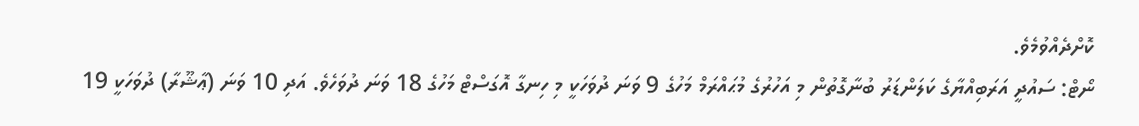ކޮށްދެއްވުމެވެ.
ނޯޓް: ސައުދީ އަރަބިއްޔާގެ ކަލަންޑަރު ބުނާގޮތުން މި އަހުރުގެ މުޙައްރަމް މަހުގެ 9 ވަނަ ދުވަހަކީ މި ހިނގާ އޮގަސްޓް މަހުގެ 18 ވަނަ ދުވަހެވެ. އަދި 10 ވަނަ (ޢާޝޫރާ) ދުވަހަކީ 19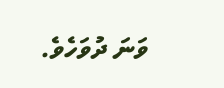ވަނަ ދުވަހެވެ.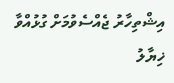އިޝްތިހާރު ޖެއްސެވުމަށް ގުޅުއްވާ
ޚިޔާލު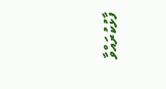ފާޅުކުރައްވާ